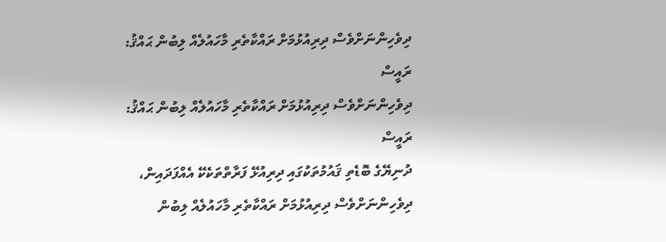ދިވެހިންނަށްވެސް ދިރިއުޅުމަށް ރައްކާތެރި މާހައުލެއް ލިބުން ޙައްޤު: ރައީސް
ދިވެހިންނަށްވެސް ދިރިއުޅުމަށް ރައްކާތެރި މާހައުލެއް ލިބުން ޙައްޤު: ރައީސް
ދުނިޔޭގެ ބޮޑެތި ޤައުމުތަކުގައި ދިރިއުޅޭ ފަރާތްތަކެކޭ އެއްފަދައިން، ދިވެހިންނަށްވެސް ދިރިއުޅުމަށް ރައްކާތެރި މާހައުލެއް ލިބުން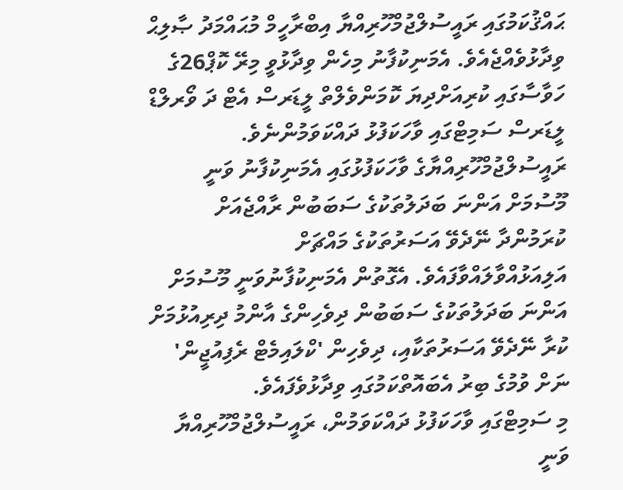ޙައްޤުކަމުގައި ރައީސުލްޖުމްހޫރިއްޔާ އިބްރާހީމް މުޙައްމަދު ޞާލިޙް ވިދާޅުވެއްޖެއެވެ. އެމަނިކުފާނު މިހެން ވިދާޅުވީ މިރޭ ކޮޕް26ގެ ހަވާސާގައި ކުރިއަށްދިޔަ ކޮމަންވެލްތް ލީޑަރސް އެޓް ދަ ވޯރލްޑް ލީޑަރސް ސަމިޓްގައި ވާހަކަފުޅު ދައްކަވަމުންނެވެ.
ރައީސުލްޖުމްހޫރިއްޔާގެ ވާހަކަފުޅުގައި އެމަނިކުފާނު ވަނީ މޫސުމަށް އަންނަ ބަދަލުތަކުގެ ސަބަބުން ރާއްޖެއަށް ކުރަމުންދާ ނޭދެވޭ އަސަރުތަކުގެ މައްޗަށް އަލިއަޅުއްވާލައްވާފައެވެ. އެގޮތުން އެމަނިކުފާނުވަނީ މޫސުމަށް އަންނަ ބަދަލުތަކުގެ ސަބަބުން ދިވެހިންގެ އާންމު ދިރިއުޅުމަށް ކުރާ ނޭދެވޭ އަސަރުތަކާއި، ދިވެހިން 'ކްލައިމެޓް ރެފިއުޖީން' ނަށް ވުމުގެ ބިރު އެބައޮތްކަމުގައި ވިދާޅުވެފައެވެ.
މި ސަމިޓްގައި ވާހަކަފުޅު ދައްކަވަމުން، ރައީސުލްޖުމްހޫރިއްޔާ ވަނީ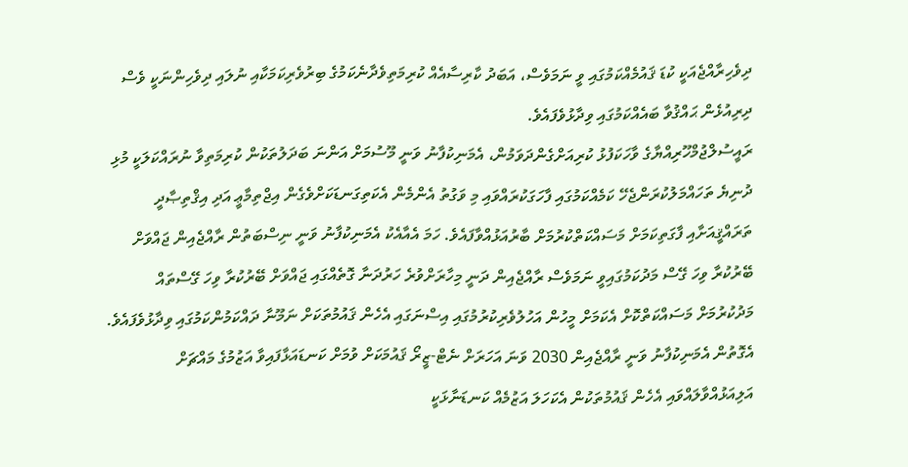ދިވެހިރާއްޖެއަކީ ކުޑަ ޤައުމެއްކަމުގައި ވީ ނަމަވެސް، އަބަދު ކާރިސާއެއް ކުރިމަތިވެދާނެކަމުގެ ބިރުވެރިކަމަކާއި ނުލައި ދިވެހިންނަކީ ވެސް ދިރިއުޅެން ޙައްޤުވާ ބައެއްކަމުގައި ވިދާޅުވެފައެވެ.
ރައީސުލްޖުމްހޫރިއްޔާގެ ވާހަކަފުޅު ކުރިއަށްގެންދަވަމުން، އެމަނިކުފާނު ވަނީ މޫސުމަށް އަންނަ ބަދަލުތަކުން ކުރިމަތިވާ ނުރައްކަލަކީ މުޅި ދުނިޔެ ތަހައްމަލުކުރަންޖެހޭ ކަމެއްކަމުގައި ފާހަގަކުރައްވައި މި ވަގުތު އެންމެން އެކަތިގަނޑަކަށްވެގެން އިޖްތިމާޢީ އަދި އިޤްތިޞާދީ ތަރައްޤީއަށާއި ފާގަތިކަމަށް މަސައްކަތްކުރުމަށް ބާރުއަޅުއްވާފައެވެ. ހަމަ އެއާއެކު އެމަނިކުފާނު ވަނީ ނިސްބަތުން ރާއްޖެއިން ޖައްވަށް ބޭރުކުރާ ވިހަ ގޭސް މަދުކަމުގައިވީ ނަމަވެސް ރާއްޖެއިން ދަނީ މިހާރަށްވުރެ ހަރުދަނާ ގޮތެއްގައި ޖައްވަށް ބޭރުކުރާ ވިހަ ގޭސްތައް މަދުކުރުމަށް މަސައްކަތްކޮށް އެކަމަށް މީހުން އަހުލުވެރިކުރުމުގައި އިސްނަގައި އެހެން ޤައުމުތަކަށް ނަމޫނާ ދައްކަމުންކަމުގައި ވިދާޅުވެފައެވެ. އެގޮތުން އެމަނިކުފާނު ވަނީ ރާއްޖެއިން 2030 ވަނަ އަހަރަށް ނެޓް-ޒީރޯ ޤައުމަކަށް ވުމަށް ކަނޑައަޅާފައިވާ އަޒުމުގެ މައްޗަށް އަލިއަޅުއްވާލައްވައި އެހެން ޤައުމުތަކުން އެކަހަލަ އަޒުމެއް ކަނޑަނާޅަކީ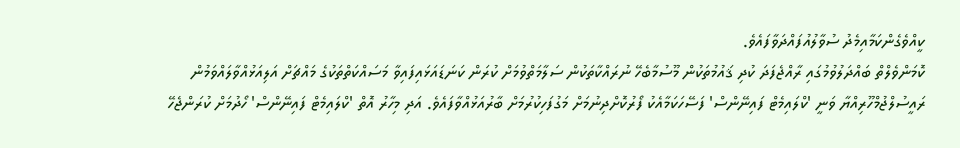ކީއްވެގެންކަމާއިމެދު ސުވާލުއުފައްދަވާފައެވެ.
ކޮމަންވެލްތް ބައްދަލުވުމުގައި ރާއްޖެފަދަ ކުދި ޤައުމުތަކުން މޫސުމާބެހޭ ނުރައްކާތަކުން ސަލާމަތްވުމަށް ކުރަން ކަނަޑައަޅައިފައިވާ މަސައްކަތްތަކުގެ މައްޗަށް އަލިއަޅުއްވާލައްވަމުން ރައީސުލްޖުމްހޫރިއްޔާ ވަނީ 'ކްލައިމެޓް ފައިނޭންސް' ފަސޭހަކަމާއެކު ފޯރުކޮށްދިނުމަށް މަގުފަހިކުރުމަށް ބާރުއަޅުއްވާފައެވެ. އަދި މިހާރު އޮތް 'ކްލައިމެޓް ފައިނޭންސް' ހޯދުމަށް ކުރަންޖެހޭ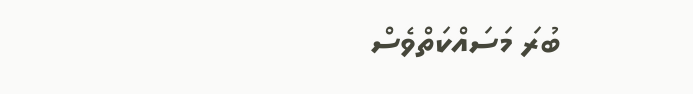ބުރަ މަސައްކަތްވެސް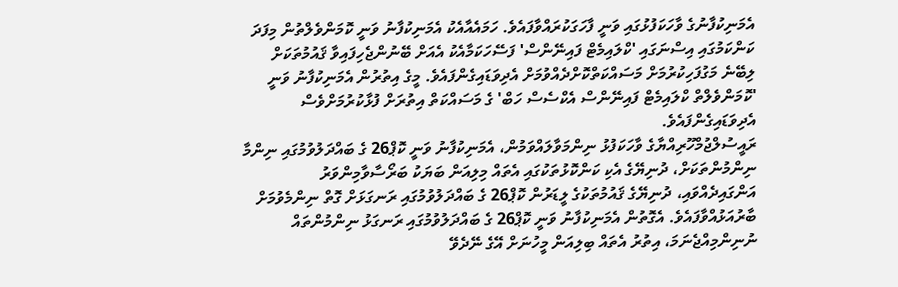އެމަނިކުފާނުގެ ވާހަކަފުޅުގައި ވަނީ ފާހަގަކުރައްވާފައެވެ. ހަމައެއާއެކު އެމަނިކުފާނު ވަނީ ކޮމަންވެލްތުން މިފަދަ ކަންކަމުގައި އިސްނަގައި 'ކްލައިމެޓް ފައިނޭންސް' ފަސޭހަކަމާއެކު އެއަށް ބޭނުންޖެހިފައިވާ ޤައުމުތަކަށް ލިބޭނެ މަގުފަހިކުރުމަށް މަސައްކަތްކޮށްދެއްވުމަށް އެދިވަޑައިގެންފައެވެ. މީގެ އިތުރުން އެމަނިކުފާނު ވަނީ 'ކޮމަންވެލްތް ކްލައިމެޓް ފައިނޭންސް އެކްސެސް ހަބް' ގެ މަސައްކަތް އިތުރަށް ފުޅާކުރުމަށްވެސް އެދިވަޑައިގެންފައެވެ.
ރައީސުލްޖުމްހޫރިއްޔާގެ ވާހަކަފުޅު ނިންމަވާލައްވަމުން، އެމަނިކުފާނު ވަނީ ކޮޕް26 ގެ ބައްދަލުވުމުގައި ނިންމާ ނިންމުންތަކަށް، ދުނިޔޭގެ އެކި ކަންކޮޅުތަކުގައި އެތައް މިލިއަން ބަޔަކު ބަރޯސާވާމިންވަރު އަންގައިދެއްވައި، ދުނިޔޭގެ ޤައުމުތަކުގެ ލީޑަރުން ކޮޕް26 ގެ ބައްދަލުވުމުގައި ރަނގަޅަށް ގޮތް ނިންމެވުމަށް ބާރުއަޅުއްވާފައެވެ. އެގޮތުން އެމަނިކުފާނު ވަނީ ކޮޕް26 ގެ ބައްދަލުވުމުގައި ރަނގަޅު ނިންމުންތައް ނުނިންމިއްޖެނަމަ، އިތުރު އެތައް ބިލިއަން މީހުނަށް އޭގެ ނޭދެވޭ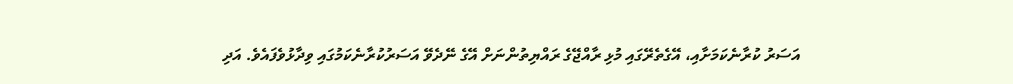އަސަރު ކުރާނެކަމަށާއި، އޭގެތެރޭގައި މުޅި ރާއްޖޭގެ ރައްޔިތުންނަށް އޭގެ ނޭދެވޭ އަސަރުކުރާނެކަމުގައި ވިދާޅުވެފައެވެ. އަދި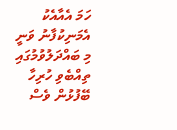ހަމަ އެއާއެކު އެމަނިކުފާނު ވަނީ މި ބައްދަލުވުމުގައި ތިއްބެވި ހުރިހާ ބޭފުޅުން ވެސް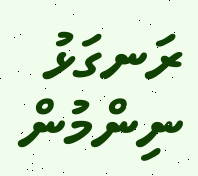ރަނގަޅު ނިންމުން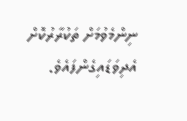ނިންމެވުމަށް ތަކުރާރުކޮށް އެދިވަޑައިގެންފައެވެ.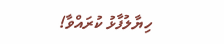ހިޔާލުފާޅު ކުރައްވާ!